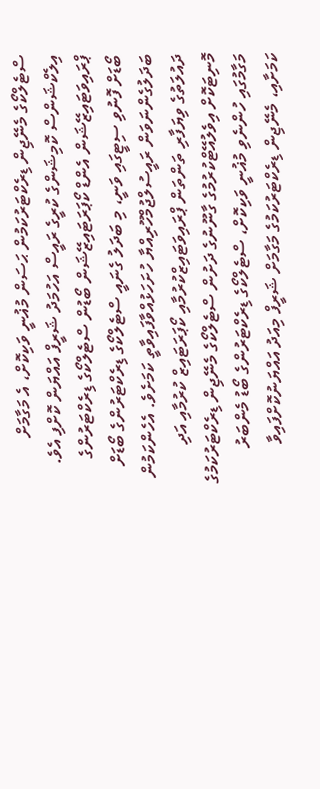ސްޓެލްކޯގެ މެނޭޖިން ޑިރެކްޓަރުކަމުން ޙަސަން މުޣުނީ ވަކިކޮށް، އެ މަގާމަށް އިލެކްޝަންސް ކޮމިޝަންގެ ކުރީގެ ރައީސް އަހުމަދު ޝަރީފް އައްޔަން ކޮށްފި އެވެ.
ޕްރައިވަޓައިޒޭޝަން އެންޑް ކޯޕަރަޓައިޒޭޝަން ބޯޑުން ސްޓެލްކޯގެ ޑިރެކްޓަރުންގެ ބޯޑަށް ފޮނުވި ސިޓީގައި ވަނީ، މި ބަދަލު ގެނައީ ސްޓެލްކޯގެ ޑިރެކްޓަރުންގެ ބޯޑަށް ބަދަލުގެންނަވަން ރައީސުލްޖުމްހޫރިއްޔާ ހުށަހަޅުއްވާފައިވާތީ ކަމަށެވެ. އެހެންކަމުން ދައުލަތުގެ ވިޔަފާރި ތަންތަން ޕްރައިވަޓައިޒްކުރުމާއި ކޯޕަރަޓައިޒް ކުރުމާއި އަދި މޮނިޓަކޮށް އިވެލުއޭޓްކުރުމުގެ ގާނޫނުގެ ދަށުން ސްޓެލްކޯގެ މެނޭޖިން ޑިރެކްޓަރުކަމުގެ މަގާމުގައި ހުންނެވި މުޣުނީ ވަކިކޮށް، ސްޓެލްކޯގެ ޑިރެކްޓަރުންގެ ބޯޑު މެންބަރު ކަމަށާއި، މެނޭޖިން ޑިރެކްޓަރުކަމުގެ މަގާމަށް ޝަރީފް މިއަދު އައްޔަނުކޮށްފައިވާ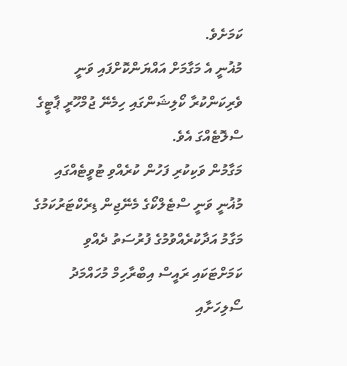ކަމަށެވެ.
މުޣުނީ އެ މަގާމަށް އައްޔަންކޮށްފައި ވަނީ ވެރިކަންކުރާ ކޯލިޝަންގައި ހިމެނޭ ޖުމްހޫރީ ޕާޓީގެ ސްލޮޓެއްގަ އެވެ.
މަގާމުން ވަކިކުރި ފަހުން ކުރެއްވި ޓުވީޓެއްގައި މުޣުނީ ވަނީ ސްޓެލްކޯގެ މެނޭޖިން ޑިރެކްޓަރުކަމުގެ މަގާމު އަދާކުރެއްވުމުގެ ފުރުސަތު ދެއްވި ކަމަށްޓަކައި ރައީސް އިބްރާހިމް މުހައްމަދު ސޯލިހަށާއި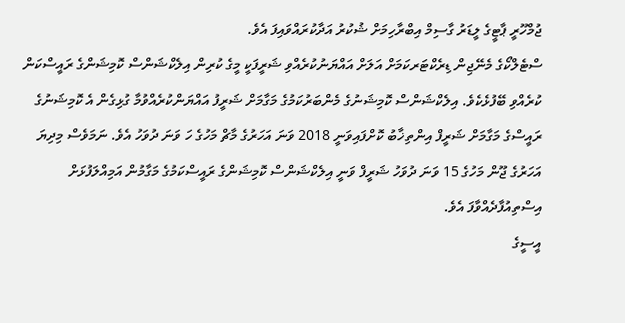ޖުމްހޫރީ ޕާޓީގެ ލީޑަރު ގާސިމް އިބްރާހިމަށް ޝުކުރު އަދާކުރައްވައިފަ އެވެ.
ސްޓެލްކޯގެ މެނޭޖިން ޑިރެކްޓަރކަމަށް އަލަށް އައްޔަނުކުރެއްވި ޝަރީފަކީ މީގެ ކުރިން އިލެކްޝަންސް ކޮމިޝަންގެ ރައީސްކަން ކުރެއްވި ބޭފުޅެކެވެ. އިލެކްޝަންސް ކޮމިޝަނުގެ މެންބަރުކަމުގެ މަގާމަށް ޝަރީފު އައްޔަންކުރެއްވުމާ ގުޅިގެން އެ ކޮމިޝަނުގެ ރައީސްގެ މަގާމަށް ޝަރީފް އިންތިޚާބު ކޮށްފައިވަނީ 2018 ވަނަ އަހަރުގެ މާޗް މަހުގެ ހަ ވަނަ ދުވަހު އެވެ. ނަމަވެސް މިދިޔަ އަހަރުގެ ޖޫން މަހުގެ 15 ވަނަ ދުވަހު ޝަރީފް ވަނީ އިލެކްޝަންސް ކޮމިޝަންގެ ރައީސްކަމުގެ މަގާމުން އަމިއްލަފުޅަށް އިސްތިއުފާދެއްވާފަ އެވެ.
އީސީގެ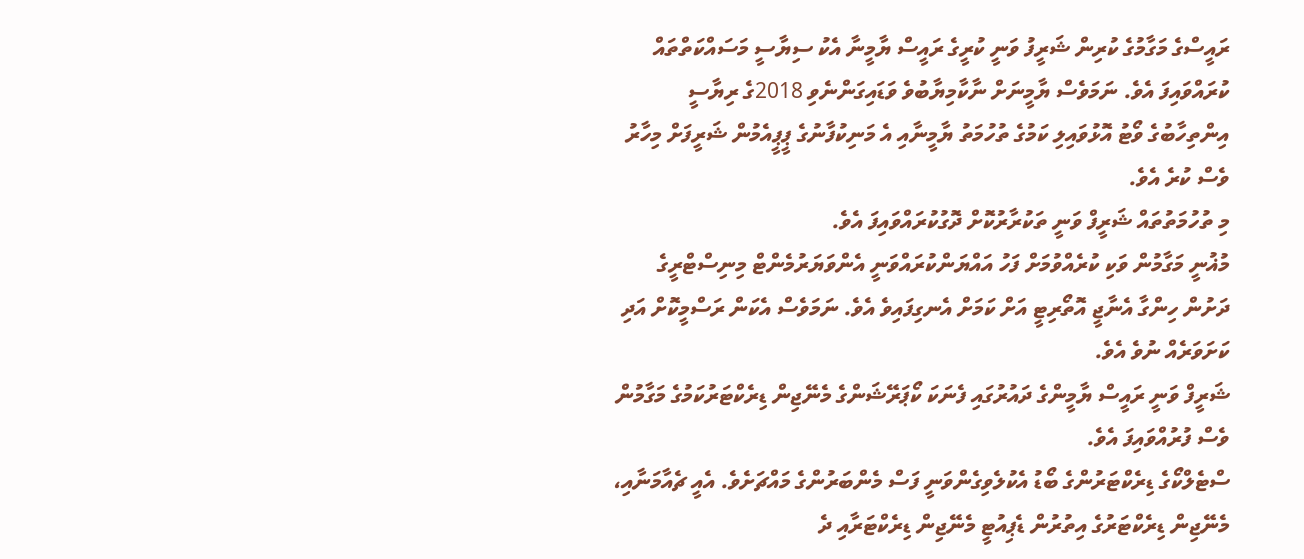ރައީސްގެ މަގާމުގެ ކުރިން ޝަރީފު ވަނީ ކުރީގެ ރައީސް ޔާމީނާ އެކު ސިޔާސީ މަސައްކަތްތައް ކުރައްވައިފަ އެވެ. ނަމަވެސް ޔާމީނަށް ނާކާމިޔާބުވެ ވަޑައިގަންނެވި 2018ގެ ރިޔާސީ އިންތިހާބުގެ ވޯޓު އޮޅުވައިލި ކަމުގެ ތުހުމަތު ޔާމީނާއި އެ މަނިކުފާނުގެ ޕީޕީއެމުން ޝަރީފަށް މިހާރު ވެސް ކުރެ އެވެ.
މި ތުހުމަތުތައް ޝަރީފް ވަނީ ތަކުރާރުކޮށް ދޮގުކުރައްވައިފަ އެވެ.
މުޣުނީ މަގާމުން ވަކި ކުރެއްވުމަށް ފަހު އައްޔަންކުރައްވަނީ އެންވަޔަރުމެންޓް މިނިސްޓްރީގެ ދަށުން ހިންގާ އެނާޖީ އޮތޯރިޓީ އަށް ކަމަށް އެނގިފައިވެ އެވެ. ނަމަވެސް އެކަން ރަސްމީކޮށް އަދި ކަށަވަރެއް ނުވެ އެވެ.
ޝަރީފް ވަނީ ރައީސް ޔާމީންގެ ދައުރުގައި ފެނަކަ ކޯޕަރޭޝަންގެ މެނޭޖިން ޑިރެކްޓަރުކަމުގެ މަގާމުން ވެސް ފުރުއްވައިފަ އެވެ.
ސްޓެލްކޯގެ ޑިރެކްޓަރުންގެ ބޯޑު އެކުލެވިގެންވަނީ ފަސް މެންބަރުންގެ މައްޗަށެވެ. އެއީ ޗެއާމަނާއި، މެނޭޖިން ޑިރެކްޓަރުގެ އިތުރުން ޑެޕިއުޓީ މެނޭޖިން ޑިރެކްޓަރާއި ދެ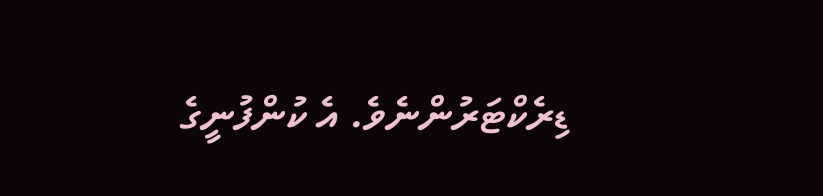ޑިރެކްޓަރުންނެވެ. އެ ކުންފުނީގެ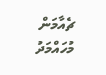ޗެއާމަން މުހައްމަދު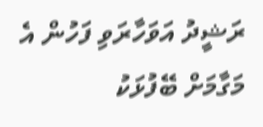ރަޝީދު އަވަހާރަވި ފަހުން އެ މަގާމަށް ބޭފުޅަކު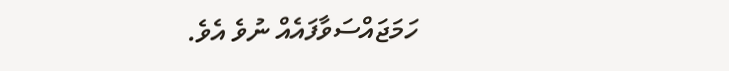ހަމަޖައްސަވާފައެއް ނުވެ އެވެ.